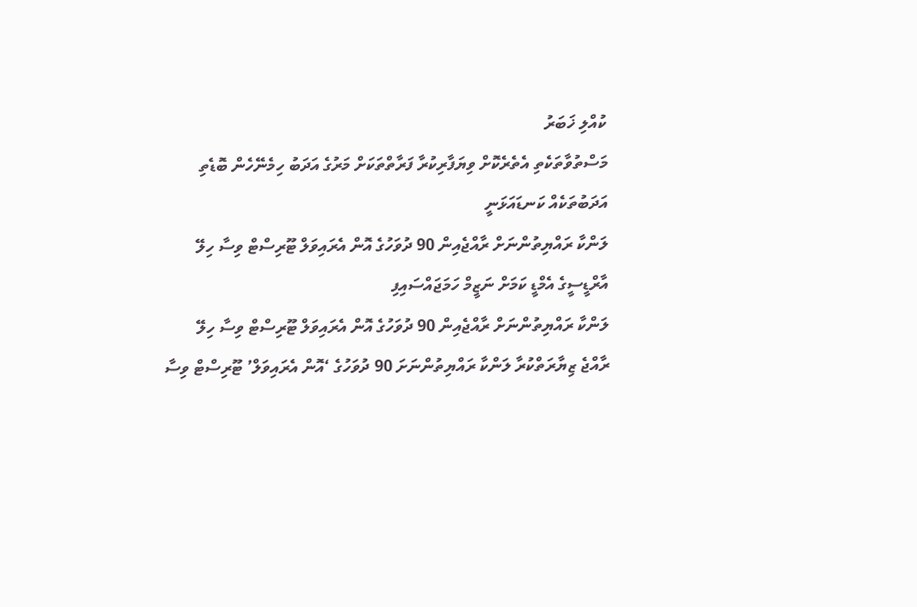ކުއްލި ޚަބަރު
މަސްތުވާތަކެތި އެތެރެކޮށް ވިޔަފާރިކުރާ ފަރާތްތަކަށް މަރުގެ އަދަބު ހިމެނޭހެން ބޮޑެތި އަދަބުތަކެއް ކަނޑައަޅަނީ
ލަންކާ ރައްޔިތުންނަށް ރާއްޖެއިން 90 ދުވަހުގެ އޮން އެރައިވަލް ޓޫރިސްޓް ވިސާ ހިލޭ
އާރްޑީސީގެ އެމްޑީ ކަމަށް ނަޒީމް ހަމަޖައްސައިފި
ލަންކާ ރައްޔިތުންނަށް ރާއްޖެއިން 90 ދުވަހުގެ އޮން އެރައިވަލް ޓޫރިސްޓް ވިސާ ހިލޭ
ރާއްޖެ ޒިޔާރަތްކުރާ ލަންކާ ރައްޔިތުންނަށަ 90 ދުވަހުގެ ‘އޮން އެރައިވަލް’ ޓޫރިސްޓް ވިސާ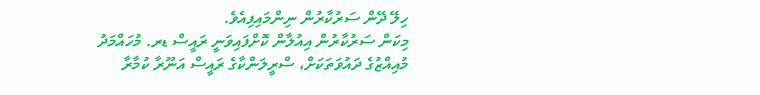ހިލޭ ދޭން ސަރުކާރުން ނިންމައިފިއެވެ.
މިކަން ސަރުކާރުން އިއުލާން ކޮށްފައިވަނީ ރައީސް ޑރ. މުހައްމަދު މުއިއްޒުގެ ދައުވަތަކަށް، ސްރީލަންކާގެ ރައީސް އަނޫރާ ކުމާރާ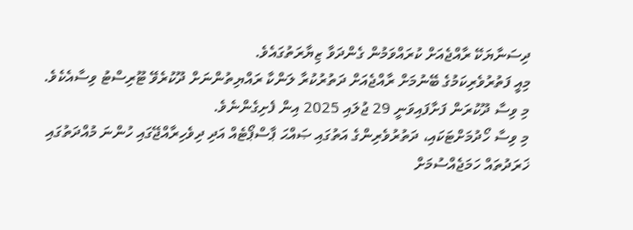ދިސަނާޔަކޭ ރާއްޖެއަށް ކުރައްވަމުން ގެންދަވާ ޒިޔާރަތުގައެވެ.
މިއީ ފަތުރުވެރިކަމުގެ ބޭނުމަށް ރާއްޖެއަށް ދަތުރުކުރާ ލަންކާ ރައްޔިތުންނަށް ދޫކުރެވޭ ޓޫރިސްޓު ވިސާއެކެވެ. މި ވިސާ ދޫކުރަން ފަށާފައިވަނީ 29 ޖުލައި 2025 އިން ފެށިގެންނެވެ.
މި ވިސާ ހޯދުމަށްޓަކައި، ދަތުރުވެރިންގެ އަތުގައި ޞައްޙަ ޕާސްޕޯޓެއް އަދި ދިވެހިރާއްޖޭގައި ހުންނަ މުއްދަތުގައި ޚަރަދުތައް ހަމަޖެއްސުމަށް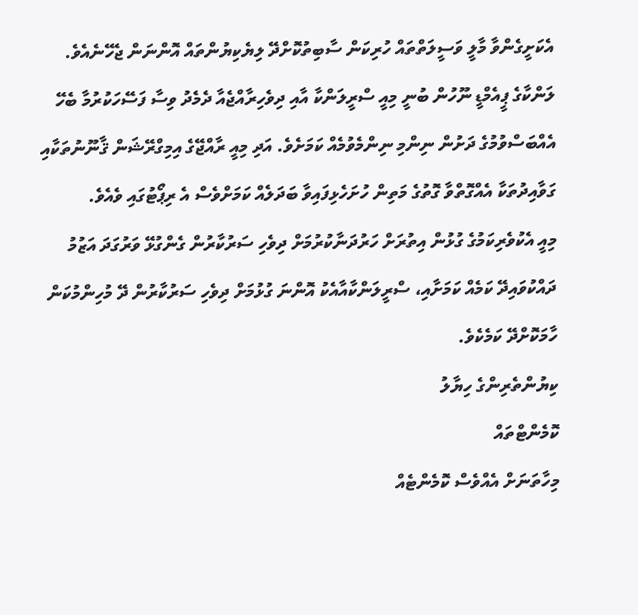އެކަށީގެންވާ މާލީ ވަސީލަތްތައް ހުރިކަން ސާބިތުކޮށްދޭ ލިޔެކިޔުންތައް އޮންނަން ޖެހޭނެއެވެ.
ލަންކާގެ ޕީއެމްޑީ ނޫހުން ބުނީ މިއީ ސްރީލަންކާ އާއި ދިވެހިރާއްޖެއާ ދެމެދު ވިސާ ފަސޭހަކުރުމާ ބެހޭ އެއްބަސްވުމުގެ ދަށުން ނިންމި ނިންމެވުމެއް ކަމަށެވެ. އަދި މިއީ ރާއްޖޭގެ އިމިގްރޭޝަން ޤާނޫނުތަކާއި ގަވާއިދުތަކާ އެއްގޮތްވާ ގޮތުގެ މަތިން ހުށަހެޅިފައިވާ ބަދަލެއް ކަމަށްވެސް އެ ރިޕޯޓުގައި ވެއެވެ.
މިއީ އެކުވެރިކަމުގެ ގުޅުން އިތުރަށް ހަރުދަނާކުރުމަށް ދިވެހި ސަރުކާރުން ގެންގުޅޭ ވަރުގަދަ އަޒުމު ދައްކުވައިދޭ ކަމެއް ކަމަށާއި، ސްރީލަންކާއާއެކު އޮންނަ ގުޅުމަށް ދިވެހި ސަރުކާރުން ދޭ މުހިންމުކަން ހާމަކޮށްދޭ ކަމެކެވެ.
ކިޔުންތެރިންގެ ހިޔާލު
ކޮމެންޓްތައް
މިހާތަނަށް އެއްވެސް ކޮމެންޓެއް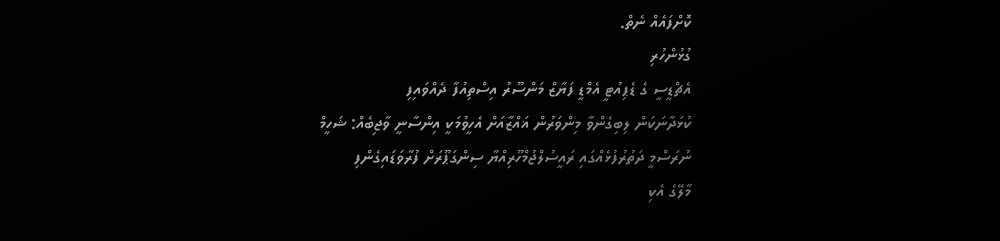ކޮށްފައެއް ނެތް.
ގުޅުންހުރި
އެޗްޑީސީ ގެ ޑެޕިއުޓީ އެމްޑީ ފަޔާޒް މަންސޫރު އިސްތިއުފާ ދެއްވައިފި
ކުޅަދާނަކަން ލިބިގެންވާ މިންވަރުން ޣައްޒާއަށް އެހީވުމަކީ އިންސާނީ ވާޖިބެއް: ޝަހީމް
ނުރަސްމީ ދަތުރުފުޅެއްގައި ރައީސުލްޖުމްހޫރިއްޔާ ސިންގަޕޫރަށް ފުރާވަޑައިގެންފި
މާލޭގެ އެކި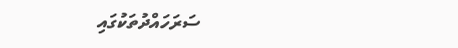ސަރަހައްދުތަކުގައި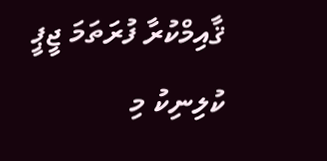ޤާއިމްކުރާ ފުރަތަމަ ޖީޕީ ކުލިނިކު މި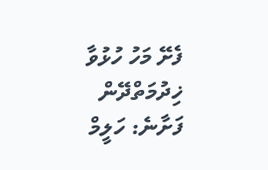ފެށޭ މަހު ހުޅުވާ ޚިދުމަތްދޭން ފަށާނެ: ހަލީމް